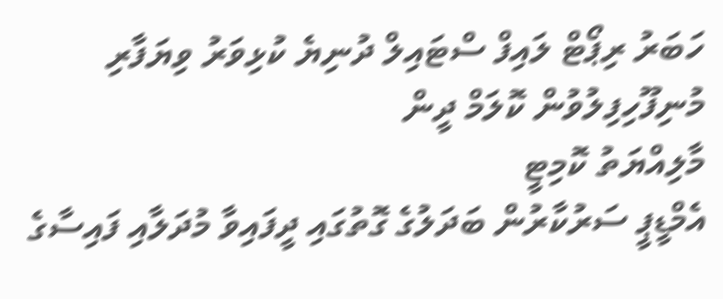ހަބަރު ރިޕޯޓް ލައިފް ސްޓައިލް ދުނިޔެ ކުޅިވަރު ވިޔަފާރި މުނިފޫހިފިލުވުން ކޮލަމް ދީން
މާލިއްޔަތު ކޮމިޓީ
އެމްޑީޕީ ސަރުކާރުން ބަދަލުގެ ގޮތުގައި ދީފައިވާ މުދަލާއި ފައިސާގެ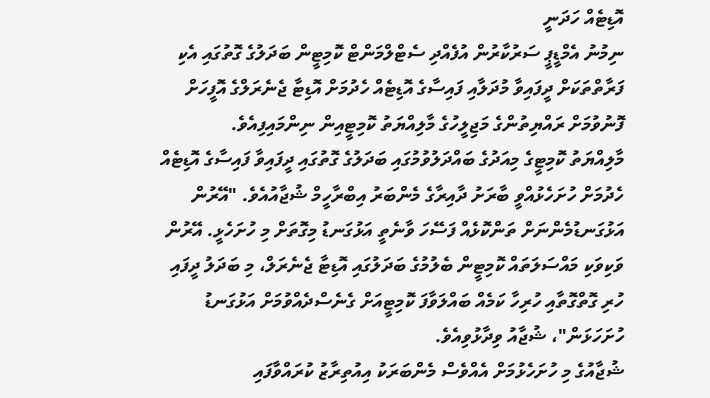އޮޑިޓެއް ހަދަނީ
ނިމުނު އެމްޑީޕީ ސަރުކާރުން އުފެއްދި ސެޓްލްމަންޓް ކޮމިޓީން ބަދަލުގެ ގޮތުގައި އެކި ފަރާތްތަކަށް ދީފައިވާ މުދަލާއި ފައިސާގެ އޮޑިޓެއް ހެދުމަށް އޮޑިޓާ ޖެނެރަލްގެ އޮފީހަށް ފޮނުވުމަށް ރައްޔިތުންގެ މަޖިލީހުގެ މާލިއްޔަތު ކޮމިޓީއިން ނިންމައިފިއެވެ.
މާލިއްޔަތު ކޮމިޓީގެ މިއަދުގެ ބައްދަލުވުމުގައި ބަދަލުގެ ގޮތުގައި ދީފައިވާ ފައިސާގެ އޮޑިޓެއް ހެދުމަށް ހުށަހެޅުއްވީ ބާރަށު ދާއިރާގެ މެންބަރު އިބްރާހީމް ޝުޖާއުއެވެ. "އޭރުން އަޅުގަނޑުމެންނަށް ތަންކޮޅެއް ފަސޭހަ ވާނެތީ އަޅުގަނޑު މިގޮތަށް މި ހުށަހެޅީ. އޭރުން ވަކިވަކި މައްސަލަތައް ކޮމިޓީން ބެލުމުގެ ބަދަލުގައި އޮޑިޓާ ޖެނެރަލް، މި ބަދަލު ދީފައި ހުރި ގޮތްގޮތާއި ހުރިހާ ކަމެއް ބައްލަވާފަ ކޮމިޓީއަށް ގެނެސްދެއްވުމަށް އަޅުގަނޑު ހުށަހަޅަން"، ޝުޖާއު ވިދާޅުވިއެވެ.
ޝުޖާއުގެ މި ހުށަހެޅުމަށް އެއްވެސް މެންބަރަކު އިއުތިރާޒު ކުރައްވާފައި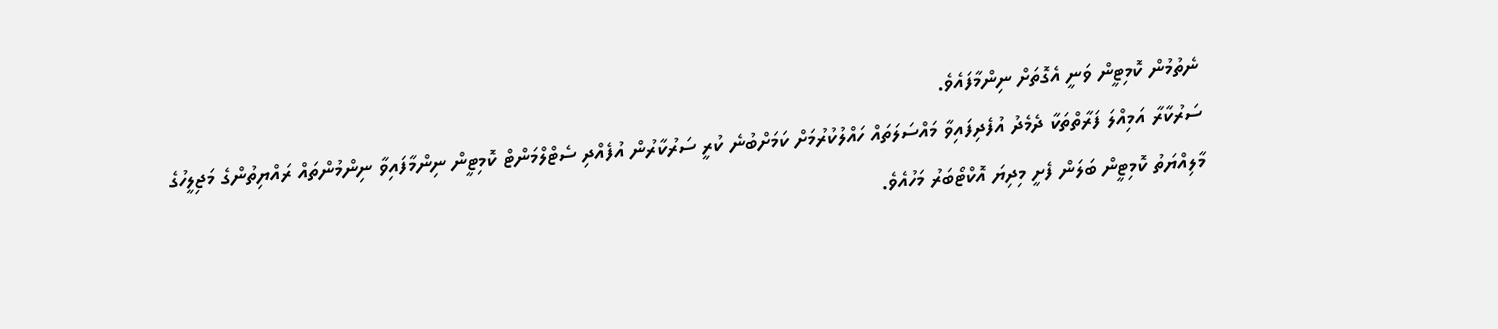ނެތުމުން ކޮމިޓީން ވަނީ އެގޮތަށް ނިންމާފައެވެ.
ސަރުކާރާ އަމިއްލަ ފަރާތްތަކާ ދެމެދު އުފެދިފައިވާ މައްސަލަތައް ހައްލުކުރުމަށް ކަމަށްބުނެ ކުރީ ސަރުކާރުން އުފެއްދި ސެޓްލްމަންޓް ކޮމިޓީން ނިންމާފައިވާ ނިންމުންތައް ރައްޔިތުންގެ މަޖިލީހުގެ މާލިއްޔަތު ކޮމިޓީން ބަލަން ފެށީ މިދިޔަ އޮކްޓޯބަރު މަހުއެވެ.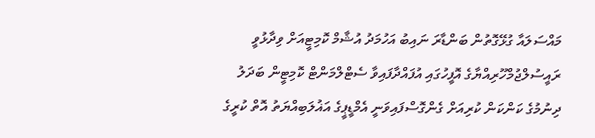މައްސަލައާ ގުޅޭގޮތުން ބަންޑާރަ ނައިބު އަހުމަދު އުޝާމް ކޮމިޓީއަށް ވިދާޅުވީ ރައީސުލްޖުމްހޫރިއްޔާގެ އޮފީހުގައި އުފައްދާފައިވާ ސެޓްލްމަންޓް ކޮމިޓީން ބަދަލު ދިނުމުގެ ކަންކަން ކުރިއަށް ގެންގޮސްފައިވަނީ އެމްޑީޕީގެ އަޣުލަބިއްޔަތު އޮތް ކުރީގެ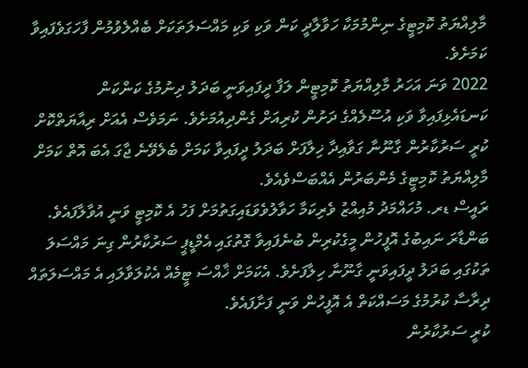މާލިއްޔަތު ކޮމިޓީގެ ނިންމުމަކާ ހަވާލާދީ ކަން ވަކި ވަކި މައްސަލަތަކަށް ބެއްލެވުމުން ފާހަގަވެފައިވާ ކަމަށެވެ.
2022 ވަނަ އަހަރު މާލިއްޔަތު ކޮމިޓީން ލަފާ ދީފައިވަނީ ބަދަލު ދިނުމުގެ ކަންކަން ކަނޑައެޅިފައިވާ ވަކި އުސޫލެއްގެ ދަށުން ކުރިއަށް ގެންދިއުމަށެވެ. ނަމަވެސް އެއަށް ރިއާޔަތްކޮށް ކުރީ ސަރުކާރުން ގާނޫނާ ގަވާއިދާ ޚިލާފަށް ބަދަލު ދީފައިވާ ކަމަށް ބެލެވޭނެ ޖާގަ އެބަ އޮތް ކަމަށް މާލިއްޔަތު ކޮމިޓީގެ މެންބަރުން އެއްބަސްވެއެވެ.
ރައީސް ޑރ. މުހައްމަދު މުއިއްޒު ވެރިކަމާ ހަވާލުވެވަޑައިގަތުމަށް ފަހު އެ ކޮމިޓީ ވަނީ އުވާލާފައެވެ. ބަންޑާރަ ނައިބުގެ އޮފީހުން މީގެކުރިން ބުނެފައިވާ ގޮތުގައި އެމްޑީޕީ ސަރުކާރުން ގިނަ މައްސަލަ ތަކުގައި ބަދަލު ދީފައިވަނީ ގާނޫނާ ހިލާފަށެވެ. އެކަމަށް ޚާއްސަ ޓީމެއް އެކުލަވާލައި އެ މައްސަލަތައް ދިރާސާ ކުރުމުގެ މަސައްކަތް އެ އޮފީހުން ވަނީ ފަށާފައެވެ.
ކުރީ ސަރުކާރުން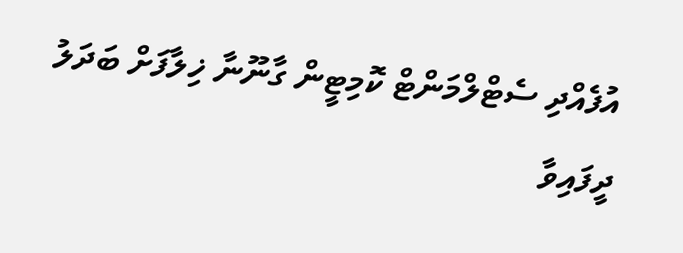އުފެއްދި ސެޓްލްމަންޓް ކޮމިޓީން ގާނޫނާ ޚިލާފަށް ބަދަލު ދީފައިވާ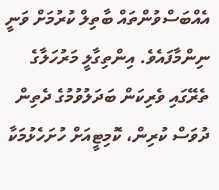އެއްބަސްވުންތައް ބާތިލް ކުރުމަށް ވަނީ ނިންމާފައެވެ. އިންތިގާލީ މަރުހަލާގެ ތެރޭގައި ވެރިކަން ބަދަލުވުމުގެ ދެތިން ދުވަސް ކުރިން، ކޮމިޓީއަށް ހުށަހެޅުމަކާ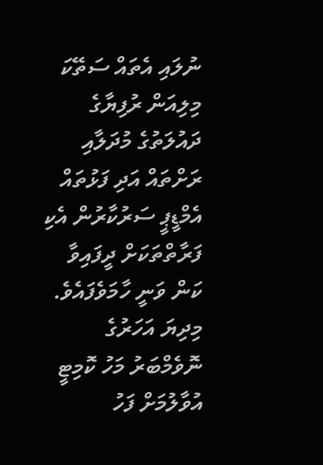ނުލައި އެތައް ސަތޭކަ މިލިއަން ރުފިޔާގެ ދައުލަތުގެ މުދަލާއި ރަށްތައް އަދި ފަޅުތައް އެމްޑީޕީ ސަރުކާރުން އެކި ފަރާތްތަކަށް ދީފައިވާ ކަން ވަނީ ހާމަވެފައެވެ.
މިދިޔަ އަހަރުގެ ނޮވެމްބަރު މަހު ކޮމިޓީ އުވާލުމަށް ފަހު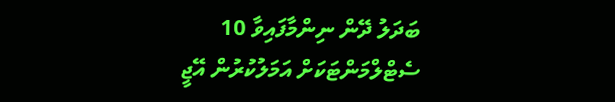ބަދަލު ދޭން ނިންމާފައިވާ 10 ސެޓްލްމަންޓަކަށް އަމަލުކުރުން އޭޖީ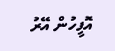އޮފީހުން އޭރު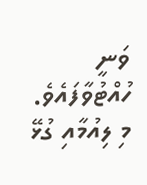ވަނީ ހުއްޓުވާފައެވެ.
މި ލިއުމާއި ގުޅޭ